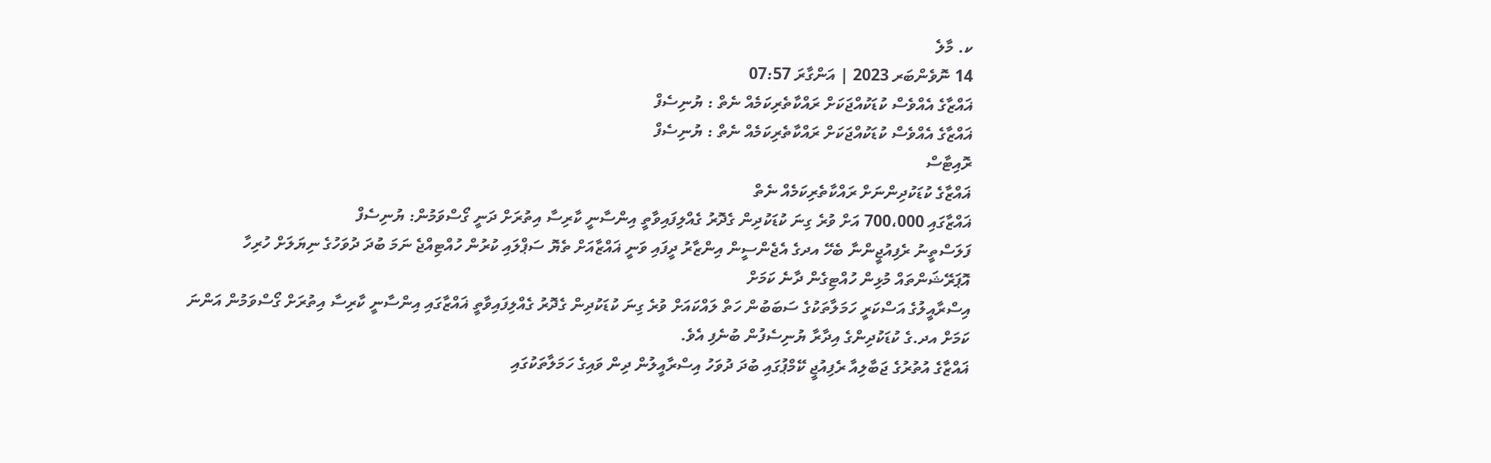ކ. މާލެ
14 ނޮވެންބަރ 2023 | އަންގާރަ 07:57
ޣައްޒާގެ އެއްވެސް ކުޑަކުއްޖަކަށް ރައްކާތެރިކަމެއް ނެތް : ޔުނިސެފް
ޣައްޒާގެ އެއްވެސް ކުޑަކުއްޖަކަށް ރައްކާތެރިކަމެއް ނެތް : ޔުނިސެފް
ރޮއިޓާސް
ޣައްޒާގެ ކުޑަކުދިންނަށް ރައްކާތެރިކަމެއް ނެތް
ޣައްޒާގައި 700،000 އަށް ވުރެ ގިނަ ކުޑަކުދިން ގެދޮރު ގެއްލިފައިވާތީ އިންސާނީ ކާރިސާ އިތުރަށް ދަނީ ގޯސްވަމުން: ޔުނިސެފް
ފަލަސްތީނު ރެފިއުޖީންނާ ބެހޭ އދގެ އެޖެންސީން އިންޒާރު ދީފައި ވަނީ ޣައްޒާއަށް ތެޔޮ ސަޕްލައި ކުރުން ހުއްޓިއްޖެ ނަމަ ބުދަ ދުވަހުގެ ނިޔަލަށް ހުރިހާ އޮޕަރޭޝަންތައް މުޅިން ހުއްޓިގެން ދާނެ ކަމަށް
އިސްރާއީލުގެ އަސްކަރީ ހަމަލާތަކުގެ ސަބަބުން ހަތް ލައްކައަށް ވުރެ ގިނަ ކުޑަކުދިން ގެދޮރު ގެއްލިފައިވާތީ ޣައްޒާގައި އިންސާނީ ކާރިސާ އިތުރަށް ގޯސްވަމުން އަންނަ ކަމަށް އދ.ގެ ކުޑަކުދިންގެ އިދާރާ ޔުނިސެފުން ބުނެފި އެވެ.
ޣައްޒާގެ އުތުރުގެ ޖަބާލިއާ ރެފިއުޖީ ކޭމްޕުގައި ބުދަ ދުވަހު އިސްރާއީލުން ދިން ވައިގެ ހަމަލާތަކުގައި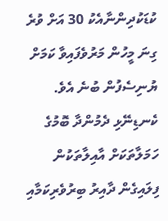ކުޑަކުދިންނާއެކު 30 އަށް ވުރެ ގިނަ މީހުން މަރުވެފައިވާ ކަމަށް ޔުނިސެފުން ބުނެ އެވެ. ކެނޑިނޭޅި ދެމުންދާ ބޮމުގެ ހަމަލާތަކަށް އާއިލާތަކުން ފިލައިގެން ދާއިރު ބިރުވެރިކަމާއި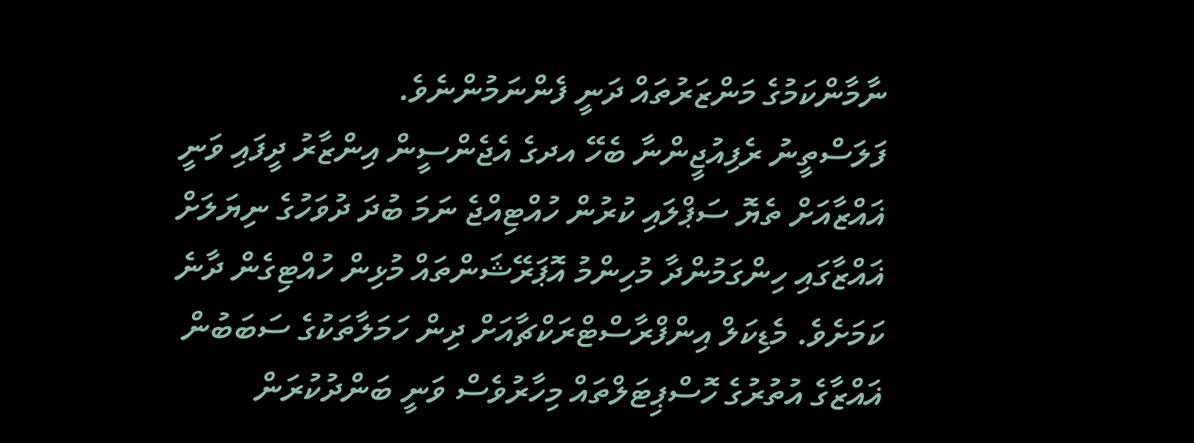ނާމާންކަމުގެ މަންޒަރުތައް ދަނީ ފެންނަމުންނެވެ.
ފަލަސްތީނު ރެފިއުޖީންނާ ބެހޭ އދގެ އެޖެންސީން އިންޒާރު ދީފައި ވަނީ ޣައްޒާއަށް ތެޔޮ ސަޕްލައި ކުރުން ހުއްޓިއްޖެ ނަމަ ބުދަ ދުވަހުގެ ނިޔަލަށް ޣައްޒާގައި ހިންގަމުންދާ މުހިންމު އޮޕަރޭޝަންތައް މުޅިން ހުއްޓިގެން ދާނެ ކަމަށެވެ. މެޑިކަލް އިންފްރާސްޓްރަކްޗާއަށް ދިން ހަމަލާތަކުގެ ސަބަބުން ޣައްޒާގެ އުތުރުގެ ހޮސްޕިޓަލްތައް މިހާރުވެސް ވަނީ ބަންދުކުރަން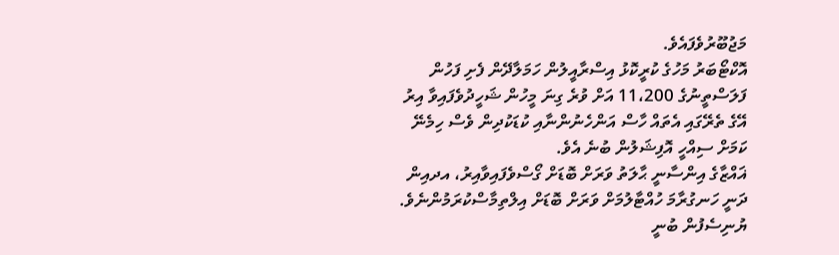މަޖުބޫރުވެފައެވެ.
އޮކްޓޯބަރު މަހުގެ ކުރީކޮޅު އިސްރާއީލުން ހަމަލާދޭން ފެށި ފަހުން ފަލަސްތީނުގެ 11،200 އަށް ވުރެ ގިނަ މީހުން ޝަހީދުވެފައިވާ އިރު އޭގެ ތެރޭގައި އެތައް ހާސް އަންހެނުންނާއި ކުޑަކުދިން ވެސް ހިމެނޭ ކަމަށް ސިއްހީ އޮފިޝަލުން ބުނެ އެވެ.
ޣައްޒާގެ އިންސާނީ ޙާލަތު ވަރަށް ބޮޑަށް ގޯސްވެފައިވާއިރު، އދއިން ދަނީ ހަނގުރާމަ ހުއްޓާލުމަށް ވަރަށް ބޮޑަށް އިލްތިމާސްކުރަމުންނެވެ. ޔުނިސެފުން ބުނީ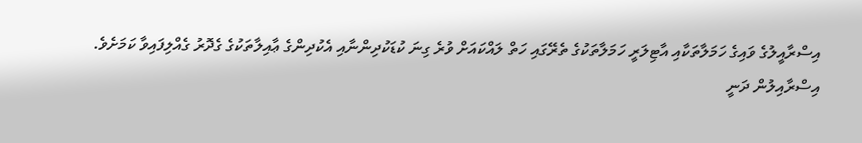އިސްރާއީލުގެ ވައިގެ ހަމަލާތަކާއި އާޓިލަރީ ހަމަލާތަކުގެ ތެރޭގައި ހަތް ލައްކައަށް ވުރެ ގިނަ ކުޑަކުދިންނާއި އެކުދިންގެ ޢާއިލާތަކުގެ ގެދޮރު ގެއްލިފައިވާ ކަމަށެވެ.
އިސްރާއިލުން ދަނީ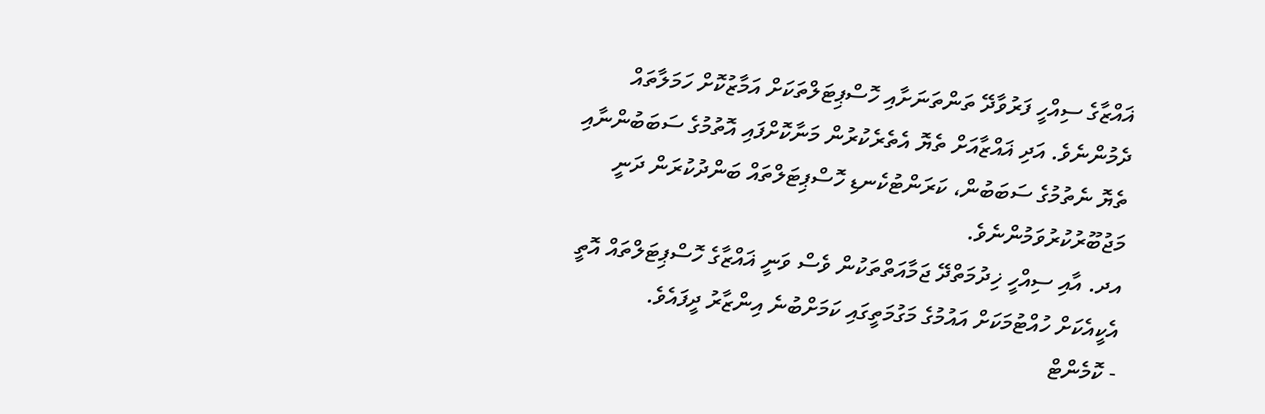ޣައްޒާގެ ސިއްހީ ފަރުވާދޭ ތަންތަނަށާއި ހޮސްޕިޓަލްތަކަށް އަމާޒުކޮށް ހަމަލާތައް ދެމުންނެވެ. އަދި ޣައްޒާއަށް ތެޔޮ އެތެރެކުރުން މަނާކޮށްފައި އޮތުމުގެ ސަބަބުންނާއި ތެޔޮ ނެތުމުގެ ސަބަބުން، ކަރަންޓުކެނޑި ހޮސްޕިޓަލްތައް ބަންދުކުރަން ދަނީ މަޖުބޫރުކުރުވަމުންނެވެ.
އދ. އާއި ސިއްހީ ޚިދުމަތްދޭ ޖަމާއަތްތަކުން ވެސް ވަނީ ޣައްޒާގެ ހޮސްޕިޓަލްތައް އޮތީ އެކީއެކަށް ހުއްޓުމަކަށް އައުމުގެ މަގުމަތީގައި ކަމަށްބުނެ އިންޒާރު ދީފައެވެ.
- ކޮމެންޓް